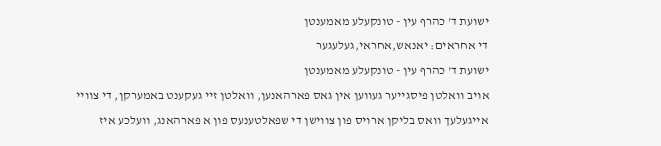ישועת ד' כהרף עין - טונקעלע מאמענטן
די אחראים: יאנאש,אחראי,געלעגער
ישועת ד' כהרף עין - טונקעלע מאמענטן
אויב וואלטן פיסגייער געווען אין גאס פארהאנען, וואלטן זיי געקענט באמערקן, די צוויי אייגעלעך וואס בליקן ארויס פון צווישן די שפאלטענעס פון א פארהאנג, וועלכע איז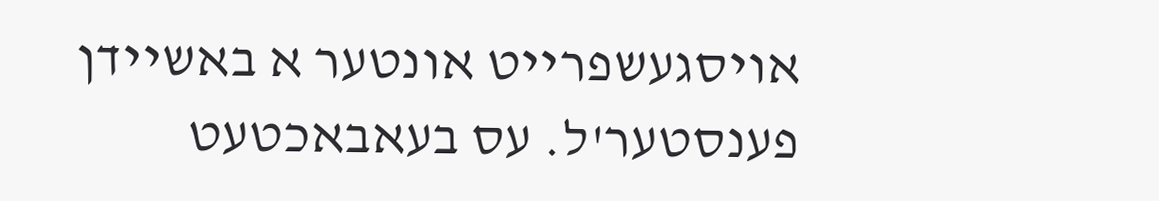אויסגעשפרייט אונטער א באשיידן פענסטער'ל. עס בעאבאכטעט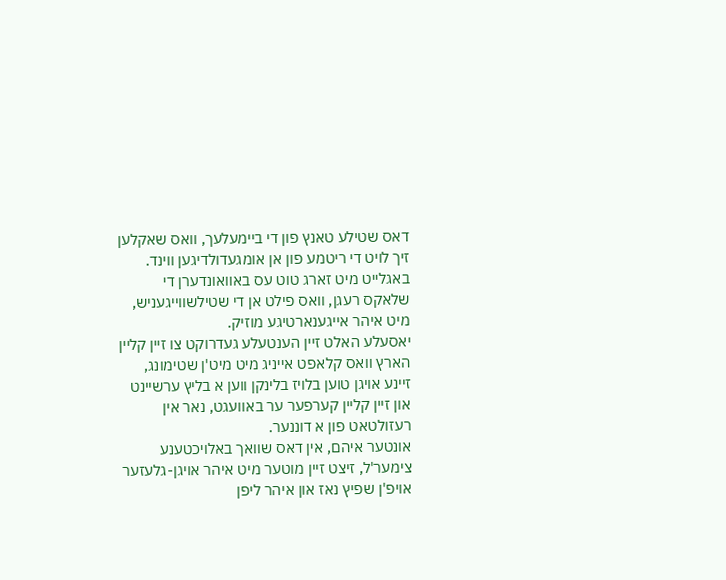דאס שטילע טאנץ פון די ביימעלעך, וואס שאקלען זיך לויט די ריטמע פון אן אומגעדולדיגען ווינד. באגלייט מיט זארג טוט עס באוואונדערן די שלאקס רעגן, וואס פילט אן די שטילשווייגעניש, מיט איהר אייגענארטיגע מוזיק.
יאסעלע האלט זיין הענטעלע געדרוקט צו זיין קליין הארץ וואס קלאפט אייניג מיט מיט'ן שטימונג, זיינע אויגן טוען בלויז בלינקן ווען א בליץ ערשיינט און זיין קליין קערפער ער באוועגט, נאר אין רעזולטאט פון א דוננער.
אונטער איהם, אין דאס שוואך באלויכטענע צימער'ל, זיצט זיין מוטער מיט איהר אויגן-גלעזער אויפ'ן שפיץ נאז און איהר ליפן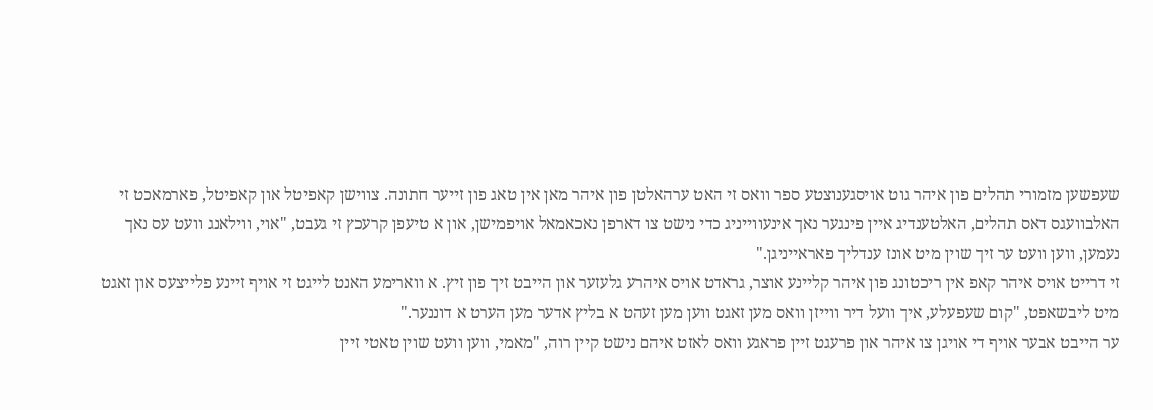שעפשען מזמורי תהלים פון איהר גוט אויסגענוצטע ספר וואס זי האט ערהאלטן פון איהר מאן אין טאג פון זייער חתונה. צווישן קאפיטל און קאפיטל, פארמאכט זי האלבוועגס דאס תהלים, האלטענדיג איין פינגער נאך אינעווייניג כדי נישט צו דארפן נאכאמאל אויפמישן, און א טיעפן קרעכץ זי געבט, "אוי, ווילאנג וועט עס נאך נעמען, ווען וועט ער זיך שוין מיט אונז ענדליך פאראייניגן."
זי דרייט אויס איהר קאפ אין ריכטונג פון איהר קליינע אוצר, גראדט אויס איהרע גלעזער און הייבט זיך פון זיץ. א ווארימע האנט לייגט זי אויף זיינע פלייצעס און זאגט מיט ליבשאפט, "קום שעפעלע, איך וועל דיר ווייזן וואס מען זאגט ווען מען זעהט א בליץ אדער מען הערט א דוננער."
ער הייבט אבער אויף די אויגן צו איהר און פרעגט זיין פראגע וואס לאזט איהם נישט קיין רוה, "מאמי, ווען וועט שוין טאטי זיין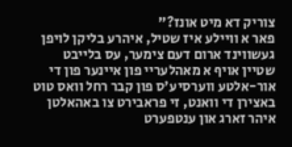צוריק דא מיט אונז?"
פאר א וויילע איז שטיל, איהרע בליקן לויפן געשווינד ארום דעם צימער, עס בלייבט שטיין אויף א מאהלעריי פון איינער פון די אור-אלטע ווערסיע'ס פון קבר רחל וואס טוט באצירן די וואנט, זי פראבירט צו באהאלטן איהר זארג און ענטפערט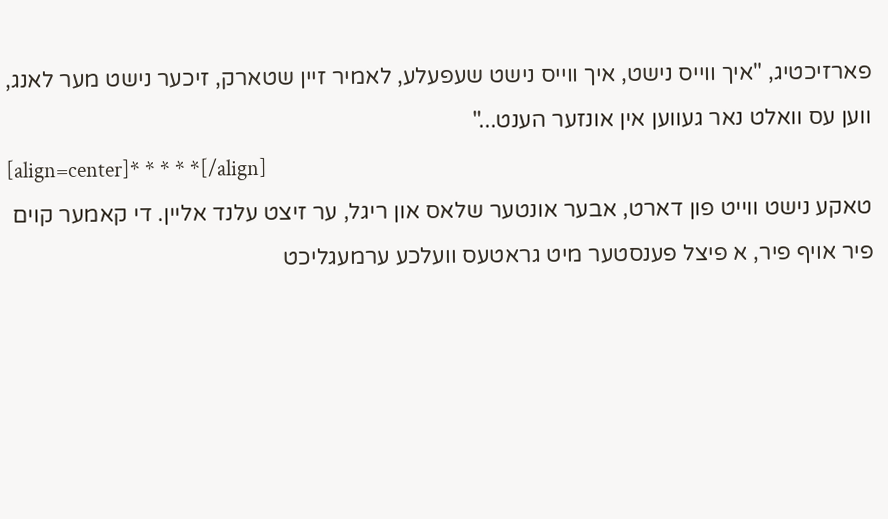פארזיכטיג, "איך ווייס נישט, איך ווייס נישט שעפעלע, לאמיר זיין שטארק, זיכער נישט מער לאנג, ווען עס וואלט נאר געווען אין אונזער הענט..."
[align=center]* * * * *[/align]
טאקע נישט ווייט פון דארט, אבער אונטער שלאס און ריגל, ער זיצט עלנד אליין. די קאמער קוים פיר אויף פיר, א פיצל פענסטער מיט גראטעס וועלכע ערמעגליכט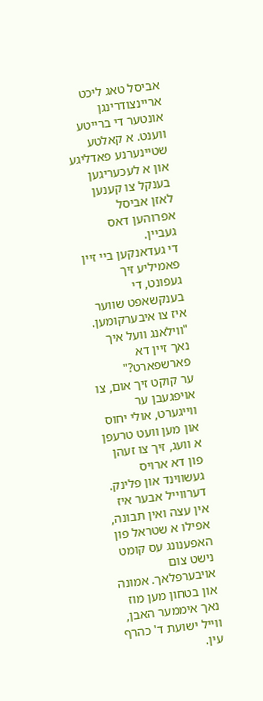אביסל טאג ליכט אריינצודרינגן אונטער די ברייטע ווענט. א קאלטע שטיינערנע פאדליגע און א לעכעריגען בענקל צו קענען לאזן אביסל אפרוהען דאס געביין.
די געדאנקען ביי זיין פאמיליע זיך געפונט, די בענקשאפט שווער איז צו איבערקומען. "ווילאנג וועל איך נאך זיין דא פארשפארט?"
ער קוקט זיך אום, צו אויפגעבן ער ווייגערט, אולי יחוס און מען וועט טרעפן א וועג, זיך צו זעהן פון דא ארויס געשווינד און פלינק. דערווייל אבער איז אין עצה ואין תבונה, אפילו א שטראל פון האפענונג עס קומט נישט צום אויבערפלאך. אמונה און בטחון מען מוז נאך איממער האבן, ווייל ישועת ד' כהרף עין.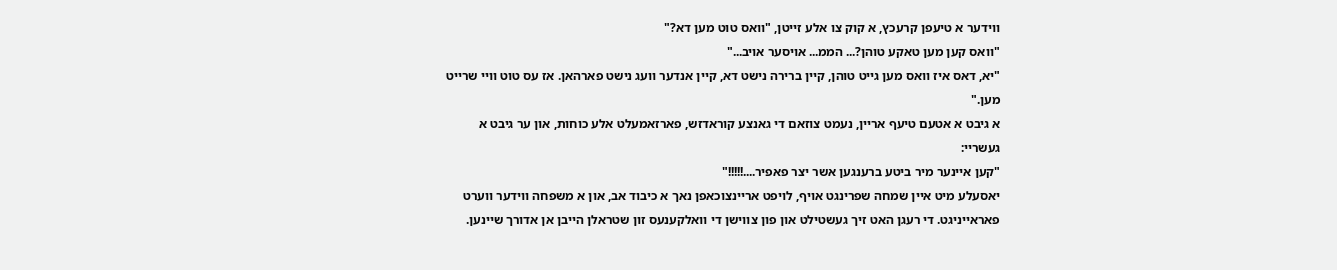ווידער א טיעפן קרעכץ, א קוק צו אלע זייטן, "וואס טוט מען דא?"
"וואס קען מען טאקע טוהן?... הממ... אויסער אויב..."
"יא, דאס איז וואס מען גייט טוהן, קיין ברירה נישט דא, קיין אנדער וועג נישט פארהאן. אז עס טוט וויי שרייט מען."
א גיבט א אטעם טיעף אריין, נעמט צוזאם די גאנצע קוראדזש, פארזאמעלט אלע כוחות, און ער גיבט א געשריי:
"קען איינער מיר ביטע ברענגען אשר יצר פאפיר....!!!!!"
יאסעלע מיט איין שמחה שפרינגט אויף, לויפט אריינצוכאפן נאך א כיבוד אב, און א משפחה ווידער ווערט פאראייניגט. די רעגן האט זיך געשטילט און פון צווישן די וואלקענעס זון שטראלן הייבן אן אדורך שיינען.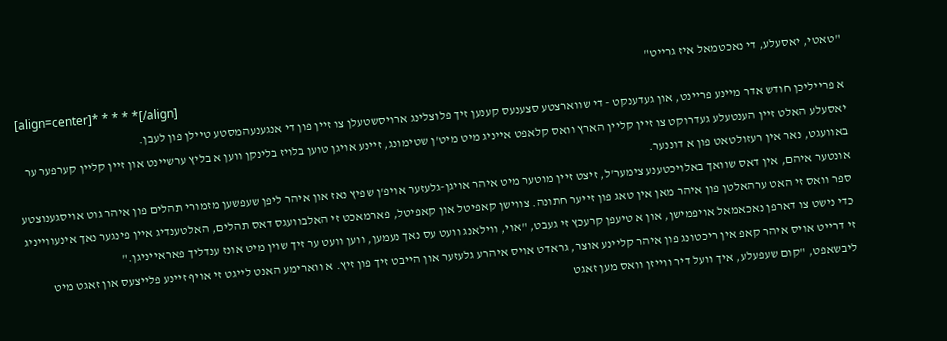"טאטי, יאסעלע, די נאכטמאל איז גרייט"
[align=center]* * * * *[/align]
א פרייליכן חודש אדר מיינע פריינט, און געדענקט - די שווארצטע סצענעס קענען זיך פלוצלינג ארויסשטעלן צו זיין פון די אנגענעהמסטע טיילן פון לעבן.
יאסעלע האלט זיין הענטעלע געדרוקט צו זיין קליין הארץ וואס קלאפט אייניג מיט מיט'ן שטימונג, זיינע אויגן טוען בלויז בלינקן ווען א בליץ ערשיינט און זיין קליין קערפער ער באוועגט, נאר אין רעזולטאט פון א דוננער.
אונטער איהם, אין דאס שוואך באלויכטענע צימער'ל, זיצט זיין מוטער מיט איהר אויגן-גלעזער אויפ'ן שפיץ נאז און איהר ליפן שעפשען מזמורי תהלים פון איהר גוט אויסגענוצטע ספר וואס זי האט ערהאלטן פון איהר מאן אין טאג פון זייער חתונה. צווישן קאפיטל און קאפיטל, פארמאכט זי האלבוועגס דאס תהלים, האלטענדיג איין פינגער נאך אינעווייניג כדי נישט צו דארפן נאכאמאל אויפמישן, און א טיעפן קרעכץ זי געבט, "אוי, ווילאנג וועט עס נאך נעמען, ווען וועט ער זיך שוין מיט אונז ענדליך פאראייניגן."
זי דרייט אויס איהר קאפ אין ריכטונג פון איהר קליינע אוצר, גראדט אויס איהרע גלעזער און הייבט זיך פון זיץ. א ווארימע האנט לייגט זי אויף זיינע פלייצעס און זאגט מיט ליבשאפט, "קום שעפעלע, איך וועל דיר ווייזן וואס מען זאגט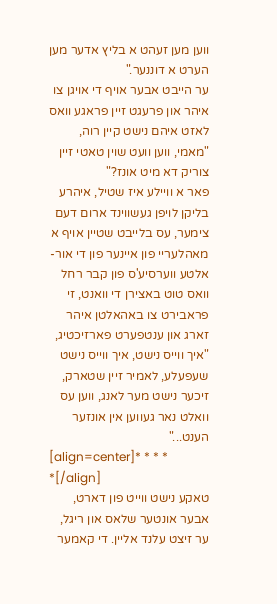ווען מען זעהט א בליץ אדער מען הערט א דוננער."
ער הייבט אבער אויף די אויגן צו איהר און פרעגט זיין פראגע וואס לאזט איהם נישט קיין רוה, "מאמי, ווען וועט שוין טאטי זיין צוריק דא מיט אונז?"
פאר א וויילע איז שטיל, איהרע בליקן לויפן געשווינד ארום דעם צימער, עס בלייבט שטיין אויף א מאהלעריי פון איינער פון די אור-אלטע ווערסיע'ס פון קבר רחל וואס טוט באצירן די וואנט, זי פראבירט צו באהאלטן איהר זארג און ענטפערט פארזיכטיג, "איך ווייס נישט, איך ווייס נישט שעפעלע, לאמיר זיין שטארק, זיכער נישט מער לאנג, ווען עס וואלט נאר געווען אין אונזער הענט..."
[align=center]* * * * *[/align]
טאקע נישט ווייט פון דארט, אבער אונטער שלאס און ריגל, ער זיצט עלנד אליין. די קאמער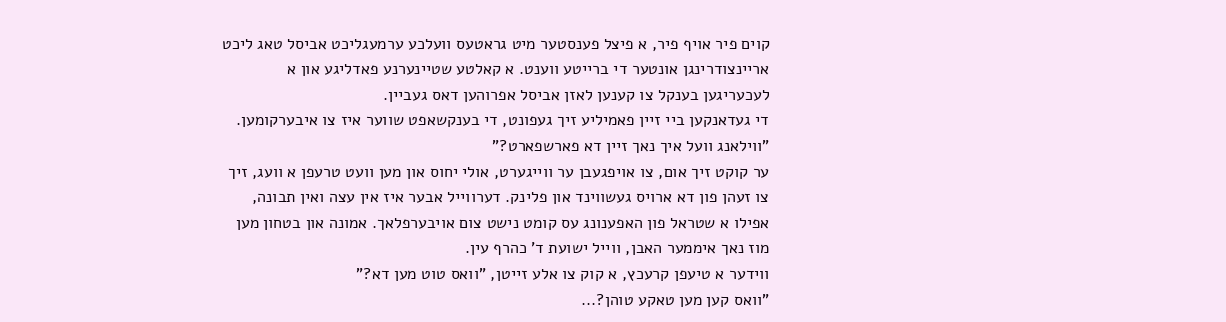קוים פיר אויף פיר, א פיצל פענסטער מיט גראטעס וועלכע ערמעגליכט אביסל טאג ליכט אריינצודרינגן אונטער די ברייטע ווענט. א קאלטע שטיינערנע פאדליגע און א לעכעריגען בענקל צו קענען לאזן אביסל אפרוהען דאס געביין.
די געדאנקען ביי זיין פאמיליע זיך געפונט, די בענקשאפט שווער איז צו איבערקומען. "ווילאנג וועל איך נאך זיין דא פארשפארט?"
ער קוקט זיך אום, צו אויפגעבן ער ווייגערט, אולי יחוס און מען וועט טרעפן א וועג, זיך צו זעהן פון דא ארויס געשווינד און פלינק. דערווייל אבער איז אין עצה ואין תבונה, אפילו א שטראל פון האפענונג עס קומט נישט צום אויבערפלאך. אמונה און בטחון מען מוז נאך איממער האבן, ווייל ישועת ד' כהרף עין.
ווידער א טיעפן קרעכץ, א קוק צו אלע זייטן, "וואס טוט מען דא?"
"וואס קען מען טאקע טוהן?...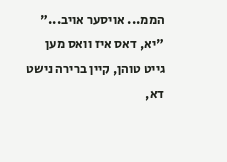הממ... אויסער אויב..."
"יא, דאס איז וואס מען גייט טוהן, קיין ברירה נישט דא,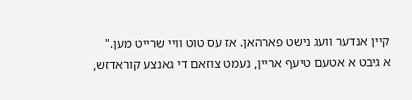קיין אנדער וועג נישט פארהאן. אז עס טוט וויי שרייט מען."
א גיבט א אטעם טיעף אריין, נעמט צוזאם די גאנצע קוראדזש,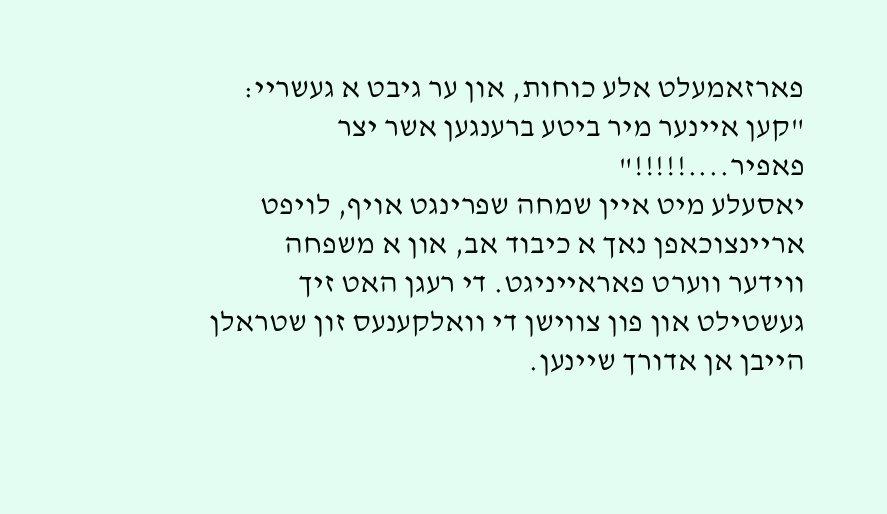פארזאמעלט אלע כוחות, און ער גיבט א געשריי:
"קען איינער מיר ביטע ברענגען אשר יצר פאפיר....!!!!!"
יאסעלע מיט איין שמחה שפרינגט אויף, לויפט אריינצוכאפן נאך א כיבוד אב, און א משפחה ווידער ווערט פאראייניגט. די רעגן האט זיך געשטילט און פון צווישן די וואלקענעס זון שטראלן הייבן אן אדורך שיינען.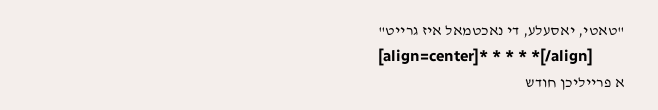"טאטי, יאסעלע, די נאכטמאל איז גרייט"
[align=center]* * * * *[/align]
א פרייליכן חודש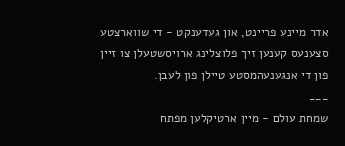אדר מיינע פריינט, און געדענקט - די שווארצטע סצענעס קענען זיך פלוצלינג ארויסשטעלן צו זיין פון די אנגענעהמסטע טיילן פון לעבן.
___
שמחת עולם - מיין ארטיקלען מפתח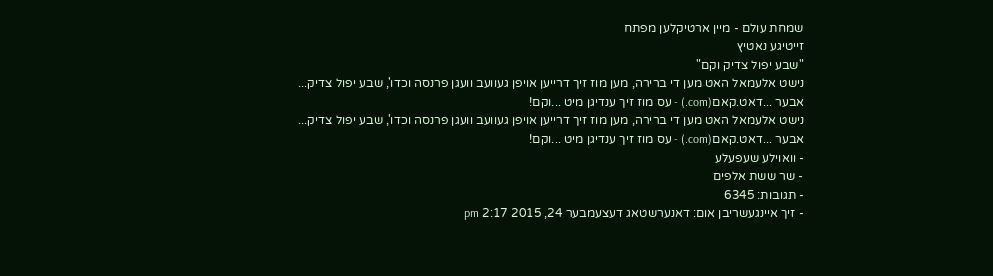שמחת עולם - מיין ארטיקלען מפתח
זייטיגע נאטיץ
"שבע יפול צדיק וקם"
נישט אלעמאל האט מען די ברירה, מען מוז זיך דרייען אויפן געוועב וועגן פרנסה וכדו', שבע יפול צדיק...
אבער ...דאט.קאם(com.) - עס מוז זיך ענדיגן מיט ...וקם!
נישט אלעמאל האט מען די ברירה, מען מוז זיך דרייען אויפן געוועב וועגן פרנסה וכדו', שבע יפול צדיק...
אבער ...דאט.קאם(com.) - עס מוז זיך ענדיגן מיט ...וקם!
- וואוילע שעפעלע
- שר ששת אלפים
- תגובות: 6345
- זיך איינגעשריבן אום: דאנערשטאג דעצעמבער 24, 2015 2:17 pm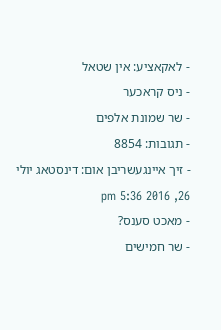- לאקאציע: אין שטאל
- ניס קראכער
- שר שמונת אלפים
- תגובות: 8854
- זיך איינגעשריבן אום: דינסטאג יולי 26, 2016 5:36 pm
- מאכט סענס?
- שר חמישים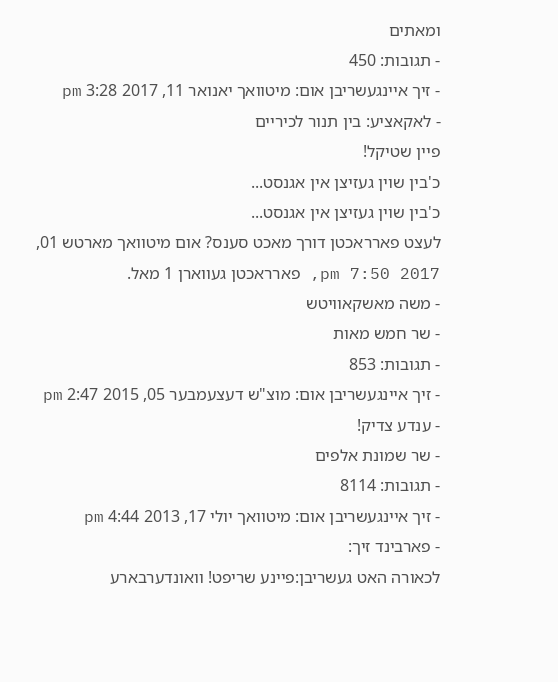ומאתים
- תגובות: 450
- זיך איינגעשריבן אום: מיטוואך יאנואר 11, 2017 3:28 pm
- לאקאציע: בין תנור לכיריים
פיין שטיקל!
כ'בין שוין געזיצן אין אגנסט...
כ'בין שוין געזיצן אין אגנסט...
לעצט פארראכטן דורך מאכט סענס? אום מיטוואך מארטש 01, 2017 7:50 pm, פארראכטן געווארן 1 מאל.
- משה מאשקאוויטש
- שר חמש מאות
- תגובות: 853
- זיך איינגעשריבן אום: מוצ"ש דעצעמבער 05, 2015 2:47 pm
- ענדע צדיק!
- שר שמונת אלפים
- תגובות: 8114
- זיך איינגעשריבן אום: מיטוואך יולי 17, 2013 4:44 pm
- פארבינד זיך:
לכאורה האט געשריבן:פיינע שריפט! וואונדערבארע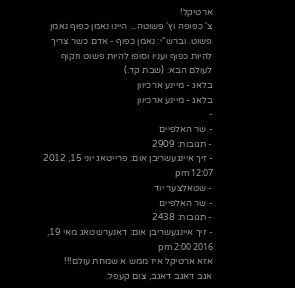ארטיקל!
צ' כפופה וץ' פשוטה... היינו נאמן כפוף נאמן פשוט. וברש"י: נאמן כפוף - אדם כשר צריך להיות כפוף ועניו וסופו להיות פשוט וזקוף לעולם הבא: (שבת קד.)
בלאג - מיינע ארכיוון
בלאג - מיינע ארכיוון
-
- שר האלפיים
- תגובות: 2909
- זיך איינגעשריבן אום: פרייטאג יוני 15, 2012 12:07 pm
- שטאלצער יוד
- שר האלפיים
- תגובות: 2438
- זיך איינגעשריבן אום: דאנערשטאג מאי 19, 2016 2:00 pm
אזא ארטיקל איז ממש א שמחת עולם!!!
אגב דאגב דאגב, צום קעפל: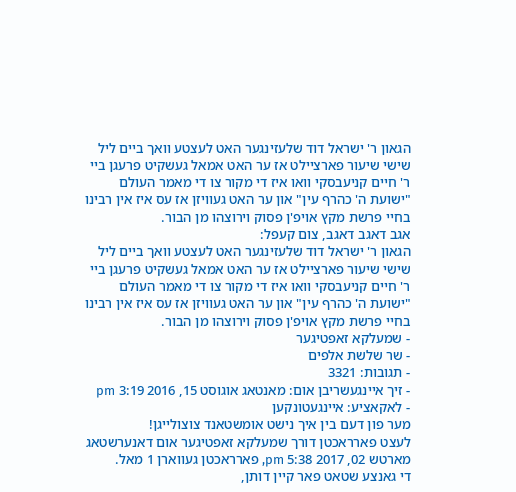הגאון ר' ישראל דוד שלעזינגער האט לעצטע וואך ביים ליל שישי שיעור פארציילט אז ער האט אמאל געשקיט פרעגן ביי ר' חיים קניעבסקי וואו איז די מקור צו די מאמר העולם "ישועת ה' כהרף עין" און ער האט געוויזן אז עס איז אין רבינו בחיי פרשת מקץ אויפ'ן פסוק וירוצהו מן הבור.
אגב דאגב דאגב, צום קעפל:
הגאון ר' ישראל דוד שלעזינגער האט לעצטע וואך ביים ליל שישי שיעור פארציילט אז ער האט אמאל געשקיט פרעגן ביי ר' חיים קניעבסקי וואו איז די מקור צו די מאמר העולם "ישועת ה' כהרף עין" און ער האט געוויזן אז עס איז אין רבינו בחיי פרשת מקץ אויפ'ן פסוק וירוצהו מן הבור.
- שמעלקא זאפטיגער
- שר שלשת אלפים
- תגובות: 3321
- זיך איינגעשריבן אום: מאנטאג אוגוסט 15, 2016 3:19 pm
- לאקאציע: איינגעטונקען
מער פון דעם בין איך נישט אומשטאנד צוצולייגן!
לעצט פארראכטן דורך שמעלקא זאפטיגער אום דאנערשטאג מארטש 02, 2017 5:38 pm, פארראכטן געווארן 1 מאל.
די גאנצע שטאט פאר קיין דותן,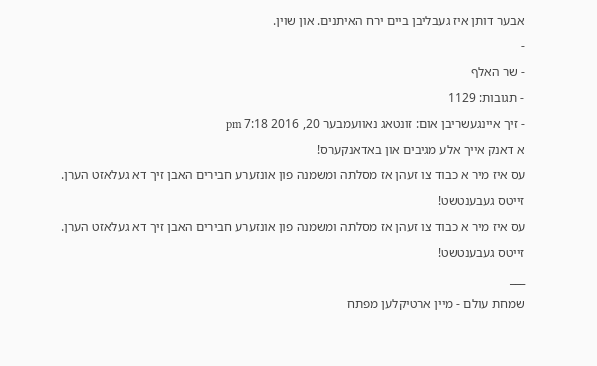אבער דותן איז געבליבן ביים ירח האיתנים. און שוין.
-
- שר האלף
- תגובות: 1129
- זיך איינגעשריבן אום: זונטאג נאוועמבער 20, 2016 7:18 pm
א דאנק אייך אלע מגיבים און באדאנקערס!
עס איז מיר א כבוד צו זעהן אז מסלתה ומשמנה פון אונזערע חבירים האבן זיך דא געלאזט הערן.
זייטס געבענטשט!
עס איז מיר א כבוד צו זעהן אז מסלתה ומשמנה פון אונזערע חבירים האבן זיך דא געלאזט הערן.
זייטס געבענטשט!
___
שמחת עולם - מיין ארטיקלען מפתח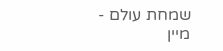שמחת עולם - מיין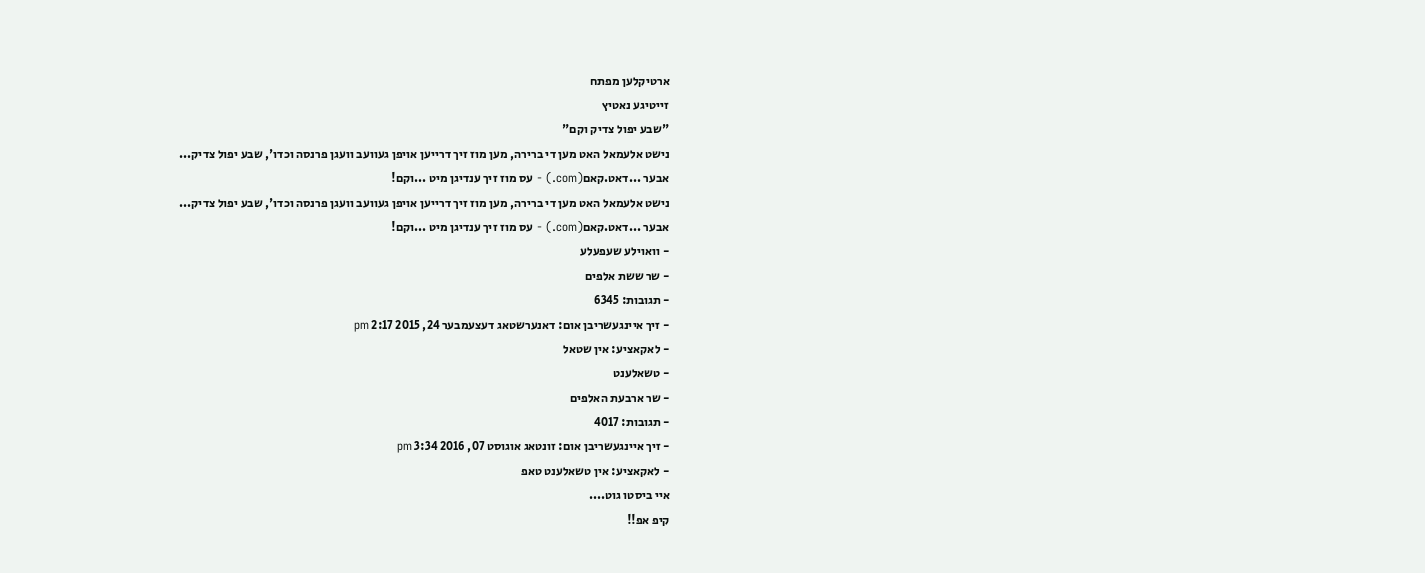ארטיקלען מפתח
זייטיגע נאטיץ
"שבע יפול צדיק וקם"
נישט אלעמאל האט מען די ברירה, מען מוז זיך דרייען אויפן געוועב וועגן פרנסה וכדו', שבע יפול צדיק...
אבער ...דאט.קאם(com.) - עס מוז זיך ענדיגן מיט ...וקם!
נישט אלעמאל האט מען די ברירה, מען מוז זיך דרייען אויפן געוועב וועגן פרנסה וכדו', שבע יפול צדיק...
אבער ...דאט.קאם(com.) - עס מוז זיך ענדיגן מיט ...וקם!
- וואוילע שעפעלע
- שר ששת אלפים
- תגובות: 6345
- זיך איינגעשריבן אום: דאנערשטאג דעצעמבער 24, 2015 2:17 pm
- לאקאציע: אין שטאל
- טשאלענט
- שר ארבעת האלפים
- תגובות: 4017
- זיך איינגעשריבן אום: זונטאג אוגוסט 07, 2016 3:34 pm
- לאקאציע: אין טשאלענט טאפ
איי ביסטו גוט....
קיפ אפ!!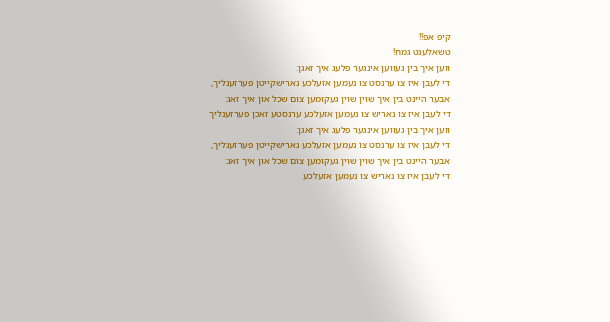קיפ אפ!!
טשאלענט גמח!
ווען איך בין געווען אינגער פלעג איך זאגן:
די לעבן איז צו ערנסט צו נעמען אזעלכע נארישקייטן פערזענליך,
אבער היינט בין איך שוין שוין געקומען צום שכל און איך זאג:
די לעבן איז צו נאריש צו נעמען אזעלכע ערנסטע זאכן פערזענליך
ווען איך בין געווען אינגער פלעג איך זאגן:
די לעבן איז צו ערנסט צו נעמען אזעלכע נארישקייטן פערזענליך,
אבער היינט בין איך שוין שוין געקומען צום שכל און איך זאג:
די לעבן איז צו נאריש צו נעמען אזעלכע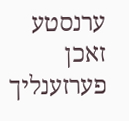ערנסטע זאכן פערזענליך